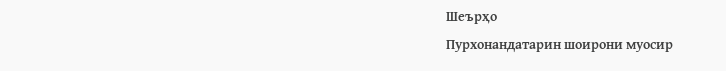Шеърҳо
Пурхонандатарин шоирони муосир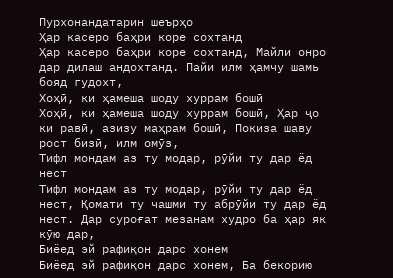Пурхонандатарин шеърҳо
Ҳар касеро баҳри коре сохтанд
Ҳар касеро баҳри коре сохтанд, Майли онро дар дилаш андохтанд. Пайи илм ҳамчу шамь бояд гудохт,
Хоҳӣ, ки ҳамеша шоду хуррам бошӣ
Хоҳӣ, ки ҳамеша шоду хуррам бошӣ, Ҳар ҷо ки равӣ, азизу маҳрам бошӣ, Покиза шаву рост бизӣ, илм омӯз,
Тифл мондам аз ту модар, рӯйи ту дар ёд нест
Тифл мондам аз ту модар, рӯйи ту дар ёд нест, Қомати ту чашми ту абрӯйи ту дар ёд нест. Дар суроғат мезанам худро ба ҳар як кӯю дар,
Биёед эй рафиқон дарс хонем
Биёед эй рафиқон дарс хонем, Ба бекорию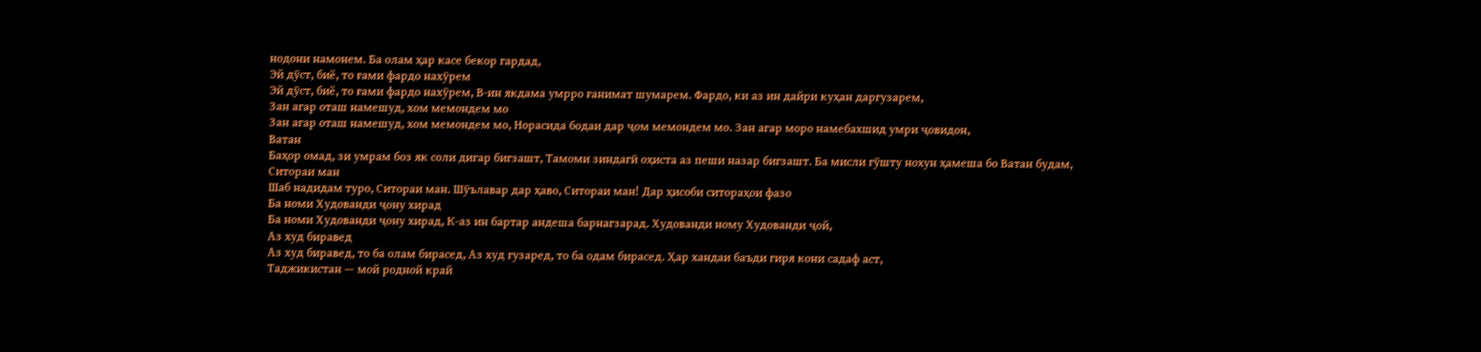нодони намонем. Ба олам ҳар касе бекор гардад,
Эй дӯст, биё, то ғами фардо нахӯрем
Эй дӯст, биё, то ғами фардо нахӯрем, В-ин якдама умрро ғанимат шумарем. Фардо, ки аз ин дайри куҳан даргузарем,
Зан агар оташ намешуд, хом мемондем мо
Зан агар оташ намешуд, хом мемондем мо, Норасида бодаи дар ҷом мемондем мо. Зан агар моро намебахшид умри ҷовидон,
Ватан
Баҳор омад, зи умрам боз як соли дигар бигзашт, Тамоми зиндагӣ оҳиста аз пеши назар бигзашт. Ба мисли гӯшту нохун ҳамеша бо Ватан будам,
Ситораи ман
Шаб надидам туро, Ситораи ман. Шӯълавар дар ҳаво, Ситораи ман! Дар ҳисоби ситораҳои фазо
Ба номи Худованди ҷону хирад
Ба номи Худованди ҷону хирад, К-аз ин бартар андеша барнагзарад. Худованди ному Худованди ҷой,
Аз худ биравед
Аз худ биравед, то ба олам бирасед, Аз худ гузаред, то ба одам бирасед. Ҳар хандаи баъди гиря кони садаф аст,
Таджикистан — мой родной край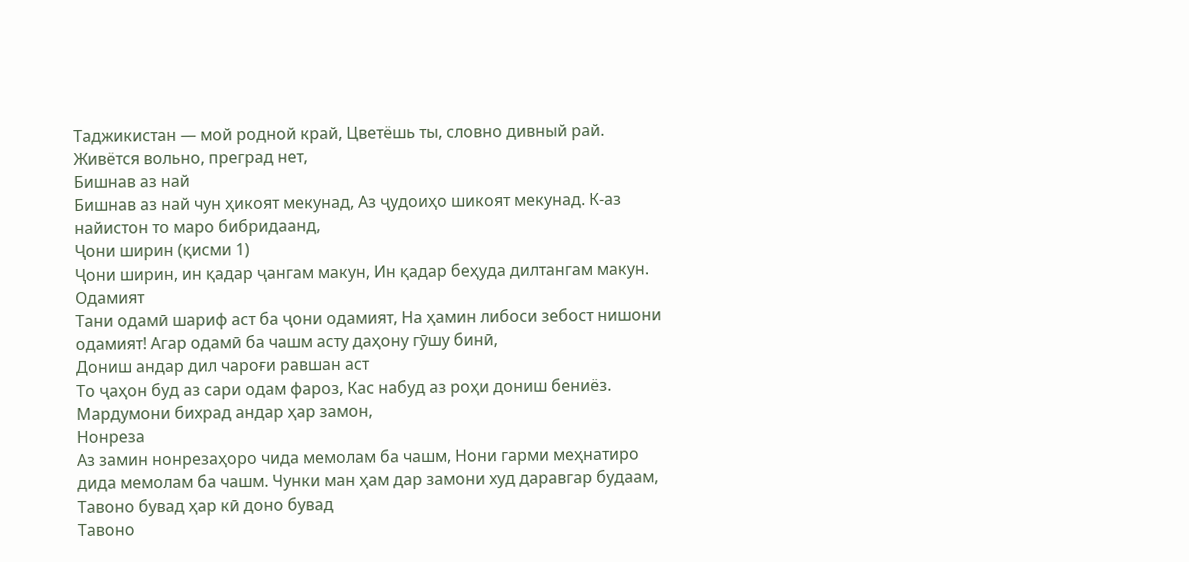Таджикистан — мой родной край, Цветёшь ты, словно дивный рай. Живётся вольно, преград нет,
Бишнав аз най
Бишнав аз най чун ҳикоят мекунад, Аз ҷудоиҳо шикоят мекунад. К-аз найистон то маро бибридаанд,
Ҷони ширин (қисми 1)
Ҷони ширин, ин қадар ҷангам макун, Ин қадар беҳуда дилтангам макун.
Одамият
Тани одамӣ шариф аст ба ҷони одамият, На ҳамин либоси зебост нишони одамият! Агар одамӣ ба чашм асту даҳону гӯшу бинӣ,
Дониш андар дил чароғи равшан аст
То ҷаҳон буд аз сари одам фароз, Кас набуд аз роҳи дониш бениёз. Мардумони бихрад андар ҳар замон,
Нонреза
Аз замин нонрезаҳоро чида мемолам ба чашм, Нони гарми меҳнатиро дида мемолам ба чашм. Чунки ман ҳам дар замони худ даравгар будаам,
Тавоно бувад ҳар кӣ доно бувад
Тавоно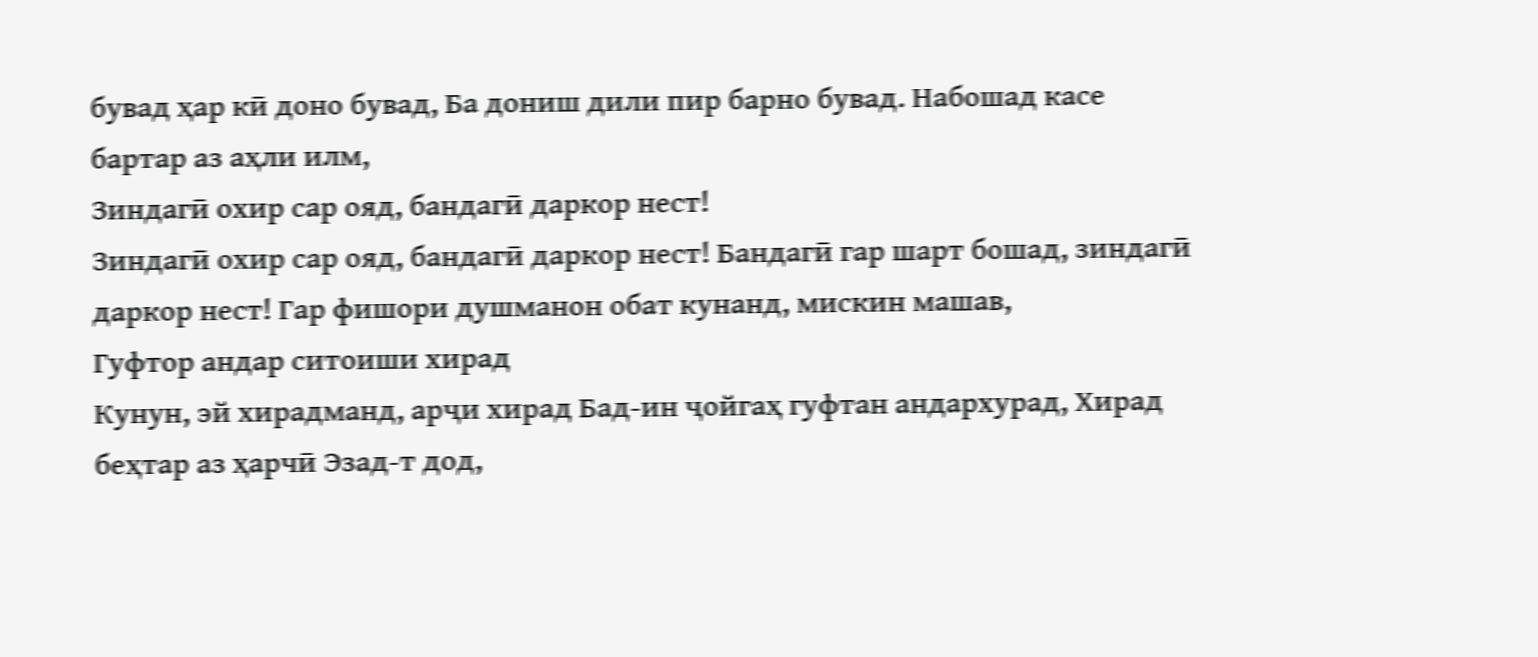бувад ҳар кӣ доно бувад, Ба дониш дили пир барно бувад. Набошад касе бартар аз аҳли илм,
Зиндагӣ охир сар ояд, бандагӣ даркор нест!
Зиндагӣ охир сар ояд, бандагӣ даркор нест! Бандагӣ гар шарт бошад, зиндагӣ даркор нест! Гар фишори душманон обат кунанд, мискин машав,
Гуфтор андар ситоиши хирад
Кунун, эй хирадманд, арҷи хирад Бад-ин ҷойгаҳ гуфтан андархурад, Хирад беҳтар аз ҳарчӣ Эзад-т дод,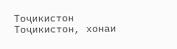Тоҷикистон
Тоҷикистон, хонаи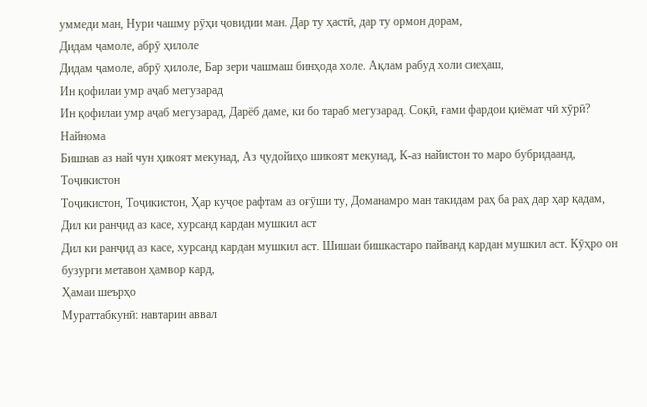уммеди ман, Нури чашму рӯҳи ҷовидии ман. Дар ту ҳастӣ, дар ту ормон дорам,
Дидам ҷамоле, абрӯ ҳилоле
Дидам ҷамоле, абрӯ ҳилоле, Бар зери чашмаш бинҳода холе. Ақлам рабуд холи сиеҳаш,
Ин қофилаи умр аҷаб мегузарад
Ин қофилаи умр аҷаб мегузарад, Дарёб даме, ки бо тараб мегузарад. Соқӣ, ғами фардои қиёмат чӣ хӯрӣ?
Найнома
Бишнав аз най чун ҳикоят мекунад, Аз ҷудойиҳо шикоят мекунад, К-аз найистон то маро бубридаанд,
Тоҷикистон
Тоҷикистон, Тоҷикистон, Ҳар куҷое рафтам аз оғӯши ту, Доманамро ман такидам раҳ ба раҳ дар ҳар қадам,
Дил ки ранҷид аз касе, хурсанд кардан мушкил аст
Дил ки ранҷид аз касе, хурсанд кардан мушкил аст. Шишаи бишкастаро пайванд кардан мушкил аст. Кӯҳро он бузурги метавон ҳамвор кард,
Ҳамаи шеърҳо
Мураттабкунӣ: навтарин аввал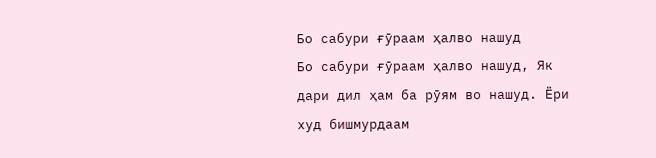Бо сабури ғӯраам ҳалво нашуд
Бо сабури ғӯраам ҳалво нашуд, Як дари дил ҳам ба рӯям во нашуд. Ёри худ бишмурдаам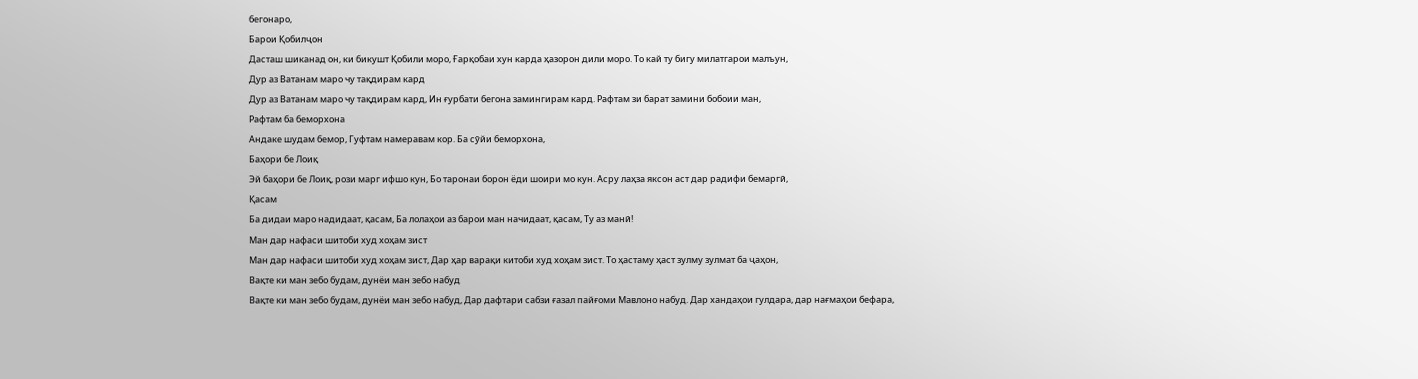бегонаро,
Барои Қобилҷон
Дасташ шиканад он, ки бикушт Қобили моро, Ғарқобаи хун карда ҳазорон дили моро. То кай ту бигу милатгарои малъун,
Дур аз Ватанам маро чу тақдирам кард
Дур аз Ватанам маро чу тақдирам кард, Ин ғурбати бегона замингирам кард. Рафтам зи барат замини бобоии ман,
Рафтам ба беморхона
Андаке шудам бемор, Гуфтам намеравам кор. Ба сӯйи беморхона,
Баҳори бе Лоиқ
Эй баҳори бе Лоиқ, рози марг ифшо кун, Бо таронаи борон ёди шоири мо кун. Асру лаҳза яксон аст дар радифи бемаргӣ,
Қасам
Ба дидаи маро надидаат, қасам, Ба лолаҳои аз барои ман начидаат, қасам, Ту аз манӣ!
Ман дар нафаси шитоби худ хоҳам зист
Ман дар нафаси шитоби худ хоҳам зист, Дар ҳар варақи китоби худ хоҳам зист. То ҳастаму ҳаст зулму зулмат ба ҷаҳон,
Вақте ки ман зебо будам, дунёи ман зебо набуд
Вақте ки ман зебо будам, дунёи ман зебо набуд, Дар дафтари сабзи ғазал пайғоми Мавлоно набуд. Дар хандаҳои гулдара, дар нағмаҳои бефара,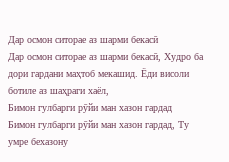Дар осмон ситорае аз шарми бекасӣ
Дар осмон ситорае аз шарми бекасӣ, Худро ба дори гардани маҳтоб мекашид. Ёди висоли ботиле аз шаҳраги хаёл,
Бимон гулбарги рӯйи ман хазон гардад
Бимон гулбарги рӯйи ман хазон гардад, Ту умре бехазону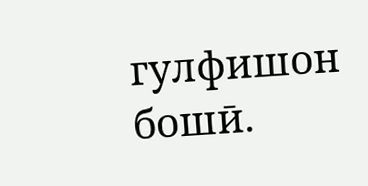гулфишон бошӣ.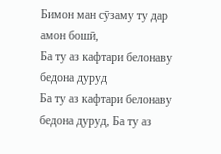Бимон ман сӯзаму ту дар амон бошӣ,
Ба ту аз кафтари белонаву бедона дуруд
Ба ту аз кафтари белонаву бедона дуруд, Ба ту аз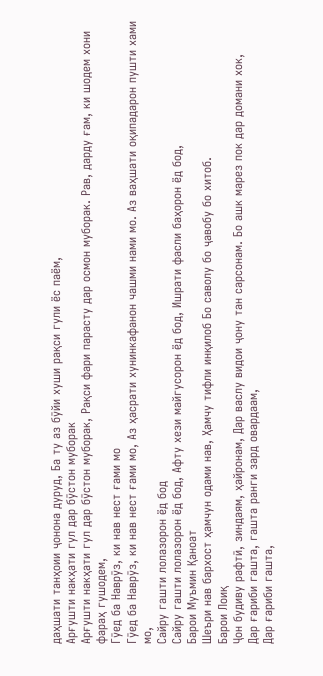даҳшати танҳоии ҷонона дуруд, Ба ту аз бӯйи хуши рақси гули ёс паём,
Арғушти накҳати гул дар бӯстон муборак
Арғушти накҳати гул дар бӯстон муборак, Рақси фари парасту дар осмон муборак. Рав, дарду ғам, ки шодем хони фараҳ гушодем,
Гӯед ба Наврӯз, ки нав нест ғами мо
Гӯед ба Наврӯз, ки нав нест ғами мо, Аз ҳасрати хунинкафанон чашми нами мо. Аз ваҳшати оқипадарон пушти хами мо,
Сайру гашти лолазорон ёд бод
Сайру гашти лолазорон ёд бод, Афту хези майгусорон ёд бод, Ишрати фасли баҳорон ёд бод,
Барои Муъмин Қаноат
Шеъри нав бархост ҳамчун одами нав, Ҳамчу тифли инқилоб Бо саволу бо ҷавобу бо хитоб.
Барои Лоиқ
Ҷон будиву рафтӣ, зиндаям, ҳайронам, Дар васлу видои ҷону тан сарсонам. Бо ашк марез пок дар домани хок,
Дар ғариби гашта, гашта ранги зард овардаам,
Дар ғариби гашта,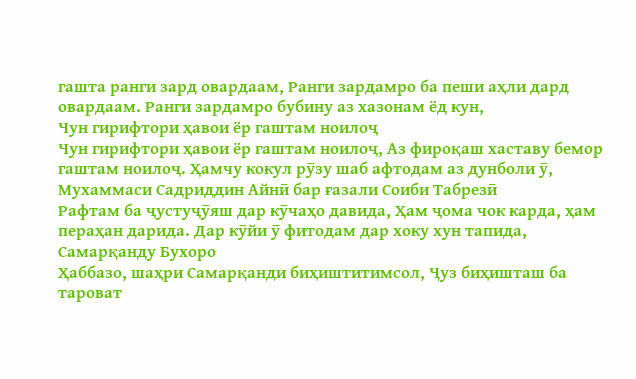гашта ранги зард овардаам, Ранги зардамро ба пеши аҳли дард овардаам. Ранги зардамро бубину аз хазонам ёд кун,
Чун гирифтори ҳавои ёр гаштам ноилоҷ
Чун гирифтори ҳавои ёр гаштам ноилоҷ, Аз фироқаш хаставу бемор гаштам ноилоҷ. Ҳамчу кокул рӯзу шаб афтодам аз дунболи ӯ,
Мухаммаси Садриддин Айнӣ бар ғазали Соиби Табрезӣ
Рафтам ба ҷустуҷӯяш дар кӯчаҳо давида, Ҳам ҷома чок карда, ҳам пераҳан дарида. Дар кӯйи ӯ фитодам дар хоку хун тапида,
Самарқанду Бухоро
Ҳаббазо, шаҳри Самарқанди биҳиштитимсол, Ҷуз биҳишташ ба тароват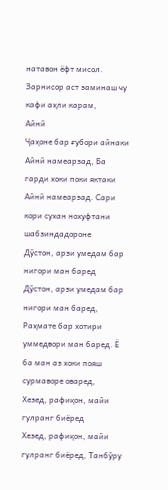натавон ёфт мисол. Зарнисор аст заминаш чу кафи аҳли карам,
Айнӣ
Ҷаҳоне бар ғубори айнаки Айнӣ намеарзад, Ба гарди хоки поки яктаки Айнӣ намеарзад. Сари кори сухан нохуфтани шабзиндадороне
Дӯстон, арзи умедам бар нигори ман баред
Дӯстон, арзи умедам бар нигори ман баред, Раҳмате бар хотири уммедвори ман баред. Ё ба ман аз хоки пояш сурмаворе оваред,
Хезед, рафиқон, майи гулранг биёред
Хезед, рафиқон, майи гулранг биёред, Танбӯру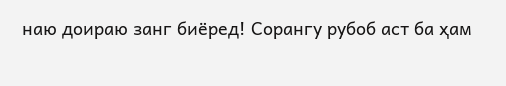наю доираю занг биёред! Сорангу рубоб аст ба ҳам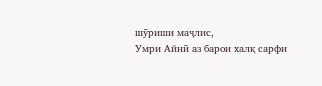шӯриши маҷлис,
Умри Айнӣ аз барои халқ сарфи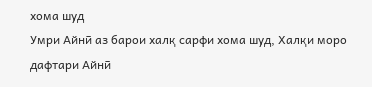хома шуд
Умри Айнӣ аз барои халқ сарфи хома шуд, Халқи моро дафтари Айнӣ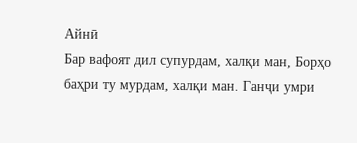Айнӣ
Бар вафоят дил супурдам, халқи ман, Борҳо баҳри ту мурдам, халқи ман. Ганҷи умри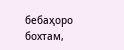бебаҳоро бохтам,